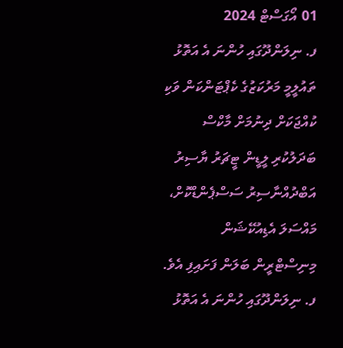01 އޯގަސްޓް 2024
ފ. ނިލަންދޫގައި ހުންނަ އެ އަތޮޅު ތައުލީމީ މަރުކަޒުގެ ކެޕްޓަންކަން ވަކި ކުއްޖަކަށް ދިނުމަށް މާކްސް ބަދަލުކުރި ލީޑީން ޓީޗަރު ޔާސިރު އަބްދުއްނާސިރު ސަސްޕެންޑްކޮށް، މައްސަލަ އެޑިއުކޭޝަން މިނިސްޓްރީން ބަލަން ފަށައިފި އެވެ.
ފ. ނިލަންދޫގައި ހުންނަ އެ އަތޮޅު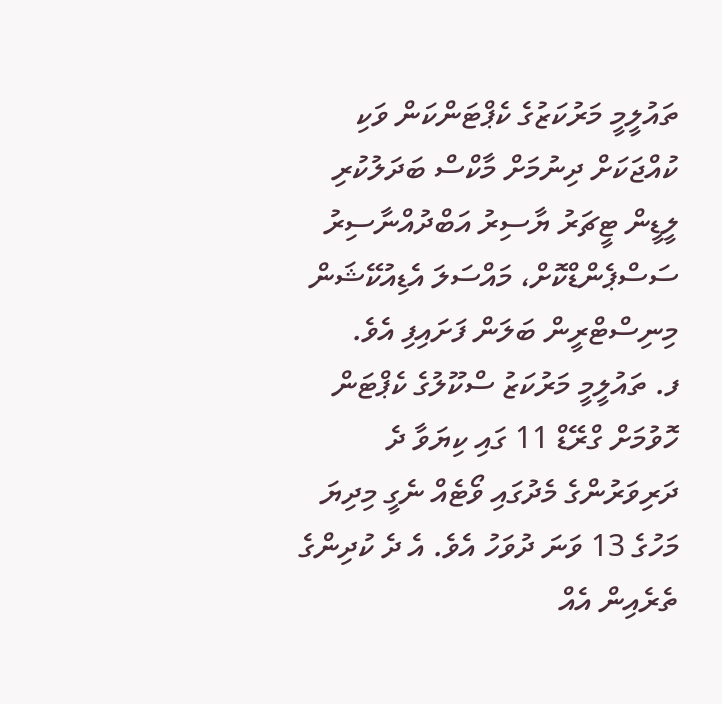ތައުލީމީ މަރުކަޒުގެ ކެޕްޓަންކަން ވަކި ކުއްޖަކަށް ދިނުމަށް މާކްސް ބަދަލުކުރި ލީޑީން ޓީޗަރު ޔާސިރު އަބްދުއްނާސިރު ސަސްޕެންޑްކޮށް، މައްސަލަ އެޑިއުކޭޝަން މިނިސްޓްރީން ބަލަން ފަށައިފި އެވެ.
ފ. ތައުލީމީ މަރުކަޒު ސްކޫލުގެ ކެޕްޓަން ހޮވުމަށް ގްރޭޑް 11 ގައި ކިޔަވާ ދެ ދަރިވަރުންގެ މެދުގައި ވޯޓެއް ނެގީ މިދިޔަ މަހުގެ 13 ވަނަ ދުވަހު އެވެ. އެ ދެ ކުދިންގެ ތެރެއިން އެއް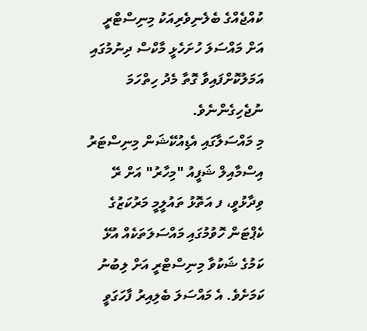ކުއްޖެއްގެ ބެލެނިވެރިއަކު މިނިސްޓްރީ އަށް މައްސަލަ ހުށަހެޅީ މާކްސް ދިނުމުގައި އަމަލުކޮށްފައިވާ ގޮތާ މެދު ހިތްހަމަ ނުޖެހިގެންނެވެ.
މި މައްސަލާގައި އެޑިއުކޭޝަން މިނިސްޓަރު އިސްމާއިލް ޝަފީއު "މިހާރު" އަށް ރޭ ވިދާޅުވީ، ފ އަތޮޅު ތައުލީމީ މަރުކަޒުގެ ކެޕްޓަން ހޮވުމުގައި މައްސަލަތަކެއް އުޅޭ ކަމުގެ ޝަކުވާ މިނިސްޓްރީ އަށް ލިބުނު ކަމަށެވެ. އެ މައްސަލަ ބެލިއިރު ފާހަގަވީ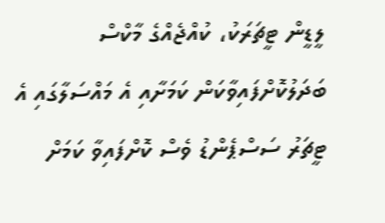ލީޑީން ޓީޗަރަކު، ކުއްޖެއްގެ މާކްސް ބަދަލުކޮށްފައިވާކަން ކަމަށާއި އެ މައްސަލާގައި އެ ޓީޗަރު ސަސްޕެންޑު ވެސް ކޮށްފައިވާ ކަމަށް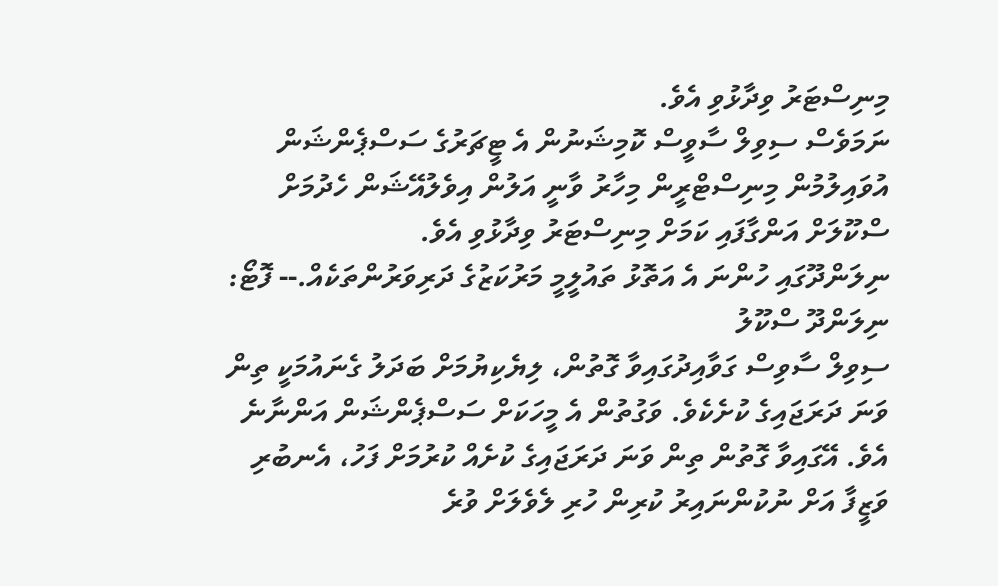މިނިސްޓަރު ވިދާޅުވި އެވެ.
ނަމަވެސް ސިވިލް ސާވީސް ކޮމިޝަނުން އެ ޓީޗަރުގެ ސަސްޕެންޝަން އުވައިލުމުން މިނިސްޓްރީން މިހާރު ވާނީ އަލުން އިވެލުއޭޝަން ހެދުމަށް ސްކޫލަށް އަންގާފައި ކަމަށް މިނިސްޓަރު ވިދާޅުވި އެވެ.
ނިލަންދޫގައި ހުންނަ އެ އަތޮޅު ތައުލީމީ މަރުކަޒުގެ ދަރިވަރުންތަކެއް.-- ފޮޓޯ: ނިލަންދޫ ސްކޫލު
ސިވިލް ސާވިސް ގަވާއިދުގައިވާ ގޮތުން، ލިޔެކިޔުމަށް ބަދަލު ގެނައުމަކީ ތިން ވަނަ ދަރަޖައިގެ ކުށެކެވެ. ވަގުތުން އެ މީހަކަށް ސަސްޕެންޝަން އަންނާނެ އެވެ. އޭގައިވާ ގޮތުން ތިން ވަނަ ދަރަޖައިގެ ކުށެއް ކުރުމަށް ފަހު، އެނބުރި ވަޒީފާ އަށް ނުކުންނައިރު ކުރިން ހުރި ލެވެލަށް ވުރެ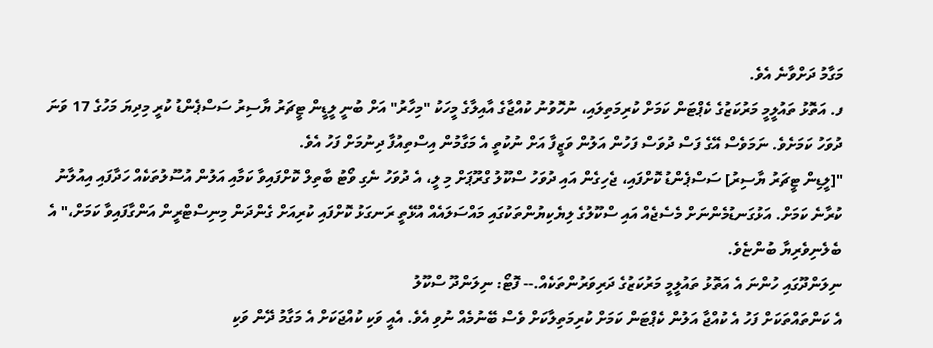މަގާމު ދަށްވާނެ އެވެ.
ފ. އަތޮޅު ތައުލީމީ މަރުކަޒުގެ ކެޕްޓަން ކަމަށް ކުރިމަތިލައި، ނުހޮވުނު ކުއްޖާގެ އާއިލާގެ މީހަކު "މިހާރު" އަށް ބުނީ ލީޑީން ޓީޗަރު ޔާސިރު ސަސްޕެންޑު ކުރީ މިދިޔަ މަހުގެ 17 ވަނަ ދުވަހު ކަމަށެވެ. ނަމަވެސް އޭގެ ފަސް ދުވަސް ފަހުން އަލުން ވަޒީފާ އަށް ނުކުތީ އެ މަގާމުން އިސްތިއުފާ ދިނުމަށް ފަހު އެވެ.
"[ލީޑިން ޓީޗަރު ޔާސިރު] ސަސްޕެންޑު ކޮށްފައި، ޖެހިގެން އައި ދުވަހު ސްކޫލު ގްރޫޕަށް މި ލީ، އެ ދުވަހު ނެގި ވޯޓު ބާތިލް ކޮށްފައިވާ ކަމާއި އަލުން އުސޫލުތަކެއް ހަދާފައި އިއުލާނު ކުރާނެ ކަމަށް. އަޅުގަނޑުމެންނަށް މެސެޖެއް އައި ސްކޫލުގެ ލިޔެކިޔުންތަކުގައި މައްސަލައެއް އުޅޭތީ ރަނގަޅު ކޮށްފައި ކުރިއަށް ގެންދަން މިނިސްޓްރީން އަންގާފައިވާ ކަމަށް،" އެ ބެލެނިވެރިޔާ ބުންޏެވެ.
ނިލަންދޫގައި ހުންނަ އެ އަތޮޅު ތައުލީމީ މަރުކަޒުގެ ދަރިވަރުންތަކެއް.-- ފޮޓޯ: ނިލަންދޫ ސްކޫލު
އެ ކަންތައްތަކަށް ފަހު އެ ކުއްޖާ އަލުން ކެޕްޓަން ކަމަށް ކުރިމަތިލާކަށް ވެސް ބޭނުމެއް ނުވި އެވެ. އެއީ ވަކި ކުއްޖަކަށް އެ މަގާމު ދޭން ވަކި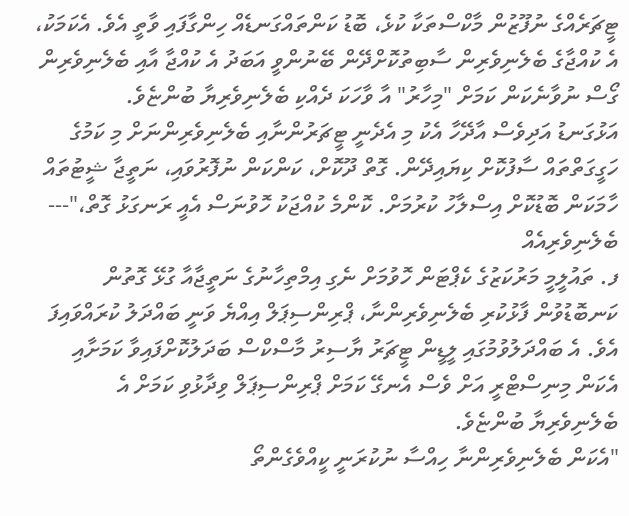ޓީޗަރެއްގެ ނުފޫޒުން މާކްސްތަކާ ކުޅެ، ބޮޑު ކަންތައްގަނޑެއް ހިންގާފައި ވާތީ އެވެ. އެކަމަކު، އެ ކުއްޖާގެ ބެލެނިވެރިން ސާބިތުކޮށްދޭން ބޭނުންވީ އަބަދު އެ ކުއްޖާ އާއި ބެލެނިވެރިން ގޯސް ނުވާނެކަން ކަމަށް "މިހާރު" އާ ވާހަކަ ދެއްކި ބެލެނިވެރިޔާ ބުންޏެވެ.
އަޅުގަނޑު އަދިވެސް އާދޭހާ އެކު މި އެދެނީ ޓީޗަރުންނާއި ބެލެނިވެރިންނަށް މި ކަމުގެ ހަގީގަތްތައް ސާފުކޮށް ކިޔައިދޭން. ގޮތް ދޫކޮށް، ކަންކަން ނުފޮރުވައި، ނަތީޖާ ޝީޓުތައް ހާމަކަން ބޮޑުކޮށް އިސްލާހު ކުރުމަށް. ކޮންމެ ކުއްޖަކު ހޮވުނަސް އެއީ ރަނގަޅު ގޮތް،"--- ބެލެނިވެރިއެއް
ފ. ތައުލީމީ މަރުކަޒުގެ ކެޕްޓަން ހޮވުމަށް ނެގި އިމްތިހާނުގެ ނަތީޖާއާ ގުޅޭ ގޮތުން ކަނބޮޑުވުން ފާޅުކުރި ބެލެނިވެރިންނާ، ޕްރިންސިޕަލް އިއްޔެ ވަނީ ބައްދަލު ކުރައްވައިފަ އެވެ. އެ ބައްދަލުވުމުގައި ލީޑީން ޓީޗަރު ޔާސިރު މާސްކްސް ބަދަލުކޮށްފައިވާ ކަމަށާއި އެކަން މިނިސްޓްރީ އަށް ވެސް އެނގޭ ކަމަށް ޕްރިންސިޕަލް ވިދާޅުވި ކަމަށް އެ ބެލެނިވެރިޔާ ބުންޏެވެ.
"އެކަން ބެލެނިވެރިންނާ ހިއްސާ ނުކުރަނީ ކީއްވެގެންތޯ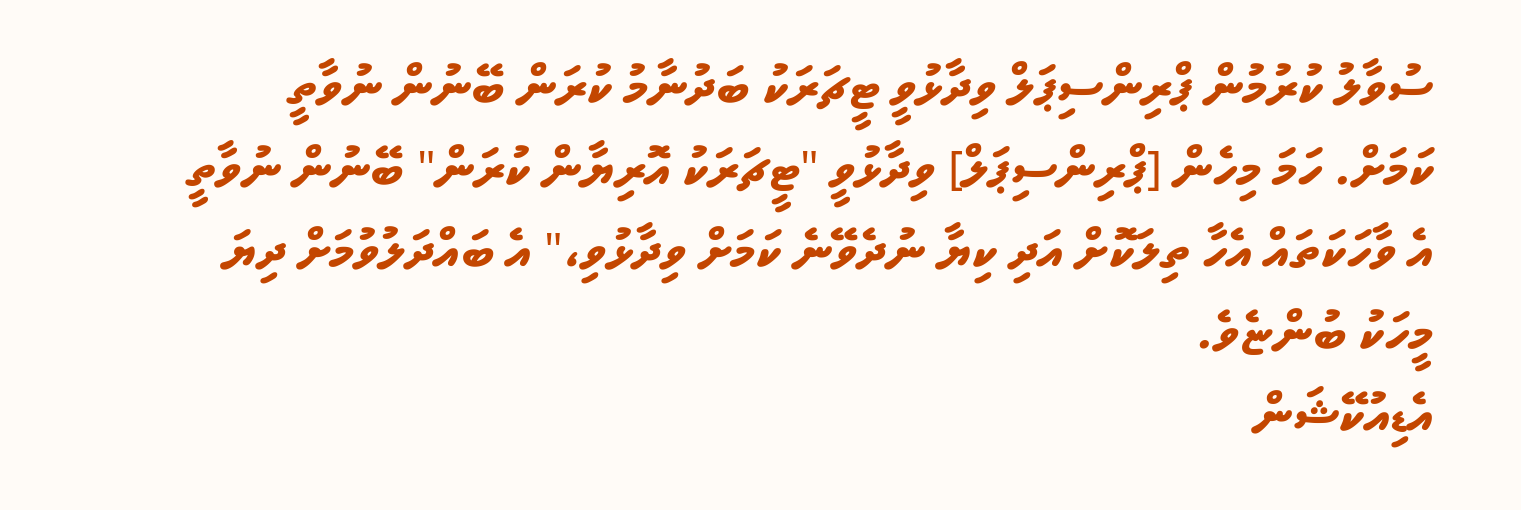ސުވާލު ކުރުމުން ޕްރިންސިޕަލް ވިދާޅުވީ ޓީޗަރަކު ބަދުނާމު ކުރަން ބޭނުން ނުވާތީ ކަމަށް. ހަމަ މިހެން [ޕްރިންސިޕަލް] ވިދާޅުވީ "ޓީޗަރަކު އޮރިޔާން ކުރަން" ބޭނުން ނުވާތީ އެ ވާހަކަތައް އެހާ ތިލަކޮށް އަދި ކިޔާ ނުދެވޭނެ ކަމަށް ވިދާޅުވި،" އެ ބައްދަލުވުމަށް ދިޔަ މީހަކު ބުންޏެވެ.
އެޑިއުކޭޝަން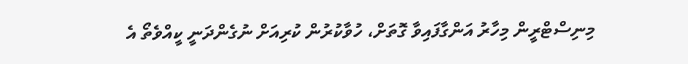މިނިސްޓްރީން މިހާރު އަންގާފައިވާ ގޮތަށް، ހުވާކުރުން ކުރިއަށް ނުގެންދަނީ ކީއްވެތޯ އެ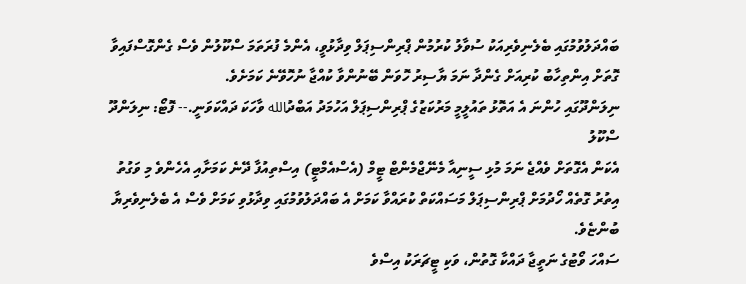ބައްދަލުވުމުގައި ބެލެނިވެރިއަކު ސުވާލު ކުރުމުން ޕްރިންސިޕަލް ވިދާޅުވީ، އެންމެ ފުރަތަމަ ސްކޫލުން ވެސް ގެންގޮސްފައިވާ ގޮތަށް އިންތިހާބު ކުރިއަށް ގެންދާ ނަމަ ޔާސިރު ހޮވަން ބޭނުންވާ ކުއްޖާ ނުހޮވޭނެ ކަމަށެވެ.
ނިލަންދޫގައި ހުންނަ އެ އަތޮޅު ތައުލީމީ މަރުކަޒުގެ ޕްރިންސިޕަލް އަހުމަދު އަބްދުالله ވާހަކަ ދައްކަވަނީ.-- ފޮޓޯ: ނިލަންދޫ ސްކޫލު
އެކަން އެގޮތަށް ވެއްޖެ ނަމަ މުޅި ސީނިއާ މެނޭޖްމެންޓް ޓީމް (އެސްއެމްޓީ) އިސްތިއުފާ ދޭނެ ކަމަށާއި އެހެންވެ މި ވަގުތު އިތުރު ގޮތެއް ހޯދުމަށް ޕްރިންސިޕަލް މަސައްކަތް ކުރައްވާ ކަމަށް އެ ބައްދަލުވުމުގައި ވިދާޅުވި ކަމަށް ވެސް އެ ބެލެނިވެރިޔާ ބުންޏެވެ.
ސައްހަ ވޯޓުގެ ނަތީޖާ ދައްކާ ގޮތުން، ވަކި ޓީޗަރަކު އިސްވެ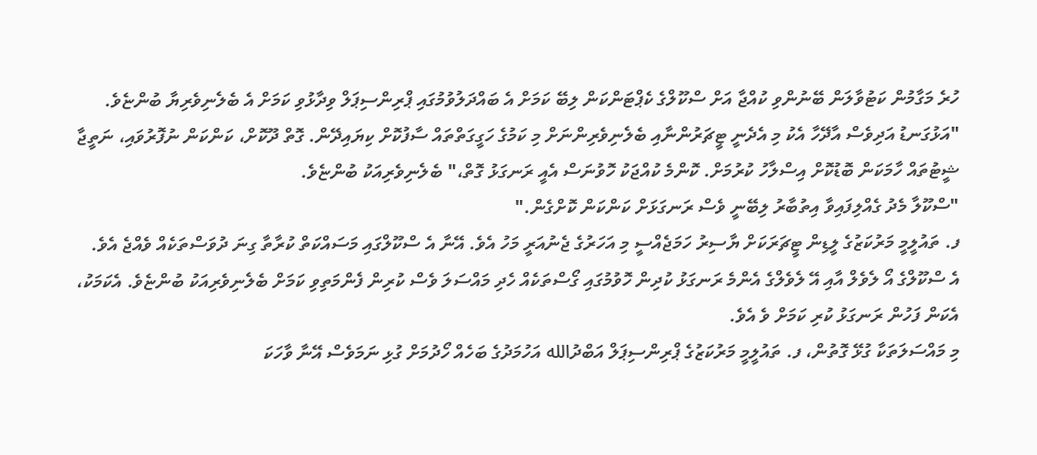ހުރެ މަގާމުން ކަޓުވާލަން ބޭނުންވި ކުއްޖާ އަށް ސްކޫލްގެ ކެޕްޓަންކަން ލިބޭ ކަމަށް އެ ބައްދަލުވުމުގައި ޕްރިންސިޕަލް ވިދާޅުވި ކަމަށް އެ ބެލެނިވެރިޔާ ބުންޏެވެ.
"އަޅުގަނޑު އަދިވެސް އާދޭހާ އެކު މި އެދެނީ ޓީޗަރުންނާއި ބެލެނިވެރިންނަށް މި ކަމުގެ ހަގީގަތްތައް ސާފުކޮށް ކިޔައިދޭން. ގޮތް ދޫކޮށް، ކަންކަން ނުފޮރުވައި، ނަތީޖާ ޝީޓުތައް ހާމަކަން ބޮޑުކޮށް އިސްލާހު ކުރުމަށް. ކޮންމެ ކުއްޖަކު ހޮވުނަސް އެއީ ރަނގަޅު ގޮތް،" ބެލެނިވެރިއަކު ބުންޏެވެ.
"ސްކޫލާ މެދު ގެއްލިފައިވާ އިތުބާރު ލިބޭނީ ވެސް ރަނގަޅަށް ކަންކަން ކޮށްގެން."
ފ. ތައުލީމީ މަރުކަޒުގެ ލީޑިން ޓީޗަރަކަށް ޔާސިރު ހަމަޖެއްސީ މި އަހަރުގެ ޖެނުއަރީ މަހު އެވެ. އޭނާ އެ ސްކޫލްގައި މަސައްކަތް ކުރާތާ ގިނަ ދުވަސްތަކެއް ވެއްޖެ އެވެ.
އެ ސްކޫލްގެ އޯ ލެވެލް އާއި އޭ ލެވެލްގެ އެންމެ ރަނގަޅު ކުދިން ހޮވުމުގައި ގޯސްތަކެއް ހެދި މައްސަލަ ވެސް ކުރިން ފެންމަތިވި ކަމަށް ބެލެނިވެރިއަކު ބުންޏެވެ. އެކަމަކު، އެކަން ފަހުން ރަނގަޅު ކުރި ކަމަށް ވެ އެވެ.
މި މައްސަލަތަކާ ގުޅޭ ގޮތުން، ފ. ތައުލީމީ މަރުކަޒުގެ ޕްރިންސިޕަލް އަބްދުالله އަހުމަދުގެ ބަހެއް ހޯދުމަށް ގުޅި ނަމަވެސް އޭނާ ވާހަކަ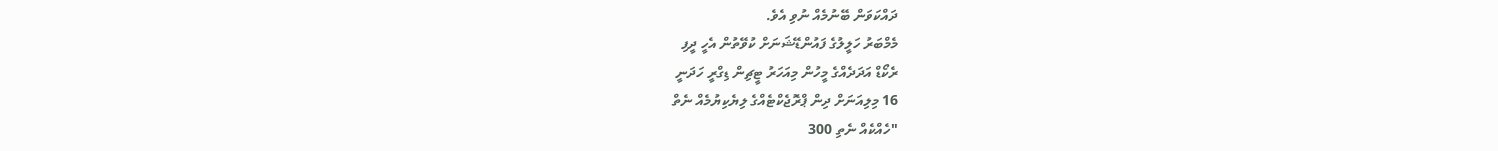ދައްކަވަން ބޭނުމެއް ނުވި އެވެ.
މެމްބަރު ހަލީލުގެ ފައުންޑޭޝަނަށް ކުވޭތުން އެހީ ދީފި
ރެކޯޑް އަދަދެއްގެ މީހުން މިއަހަރު ޓީޗިން ޑިގްރީ ހަދަނީ
16 މިލިއަނަށް ދިން ޕްރޮޖެކްޓެއްގެ ލިޔެކިޔުމެއް ނެތް
"ހެއްކެއް ނެތި 300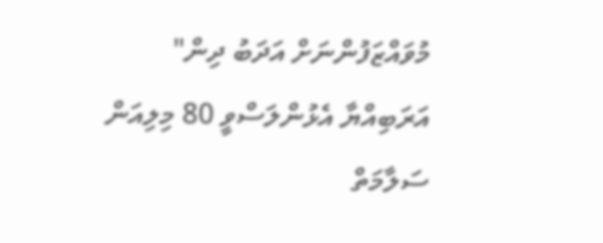މުވައްޒަފުންނަށް އަދަބު ދިން"
އަރަބިއްޔާ އެޅުންލަސްވީ 80 މިލިއަން ސަލާމަތް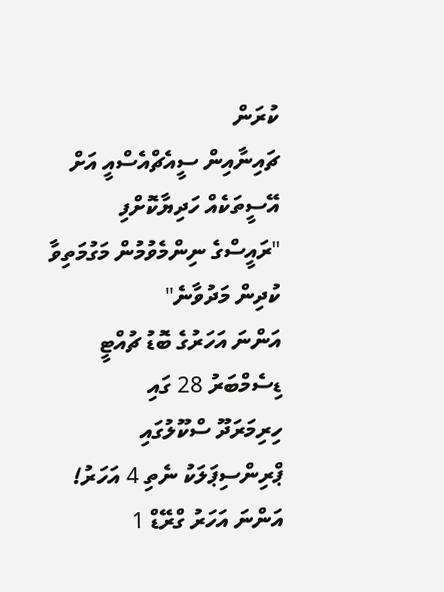ކުރަން
ޗައިނާއިން ސީއެޗްއެސްއީ އަށް އޭސީތަކެއް ހަދިޔާކޮށްފި
"ރައީސްގެ ނިންމެވުމުން މަގުމަތިވާ ކުދިން މަދުވާނެ"
އަންނަ އަހަރުގެ ބޮޑު ޗުއްޓީ ޑިސެމްބަރު 28 ގައި
ހިރިމަރަދޫ ސްކޫލުގައި ޕްރިންސިޕަލަކު ނެތި 4 އަހަރު!
އަންނަ އަހަރު ގްރޭޑް 1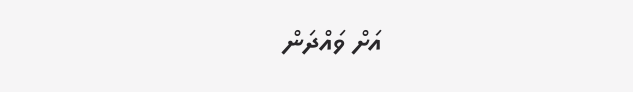އަށް ވައްދަން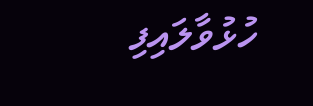ހުޅުވާލައިފި